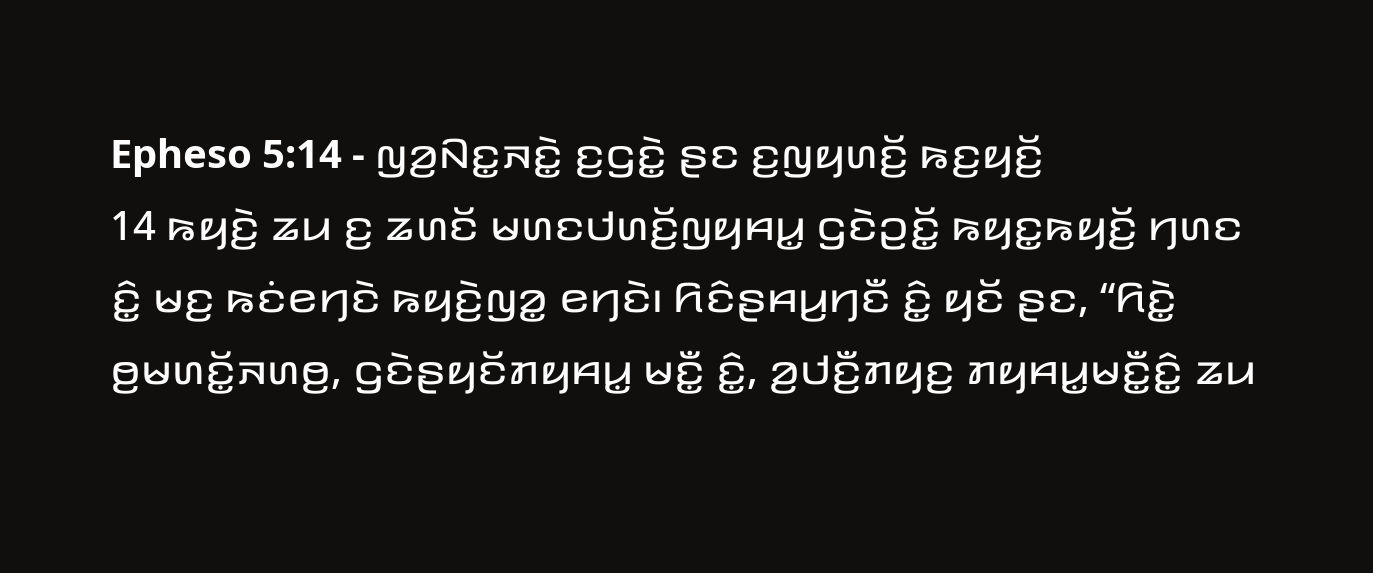Epheso 5:14 - ꤜꤤ꤬ꤡꤢ꤭ꤏꤢꤧ꤭ ꤢ꤬ꤞꤢꤧ꤭ ꤔꤢ ꤢ꤬ꤜꤟꤛꤢꤩ꤬ ꤒꤢ꤬ꤟꤢꤩ꤬
14 ꤒꤟꤢꤧ꤬ ꤘꤣ ꤢ꤬ ꤘꤛꤢꤩ ꤗꤛꤢꤓꤛꤢꤩ꤬ꤜꤟꤌꤣ꤭ ꤞꤢꤧꤑꤢꤩ꤭ ꤒꤟꤢ꤭ꤒꤟꤢꤩ꤬ ꤚꤛꤢ ꤢꤨ꤭ ꤗꤢ꤬ ꤒꤢꤦꤕꤚꤢꤧ ꤒꤟꤢꤧ꤬ꤜꤤ꤭ ꤕꤚꤢꤧ꤯ ꤖꤢꤨꤔꤌꤣ꤬ꤚꤢꤪ ꤢꤨ꤭ ꤟꤢꤩ ꤔꤢ, “ꤖꤢꤧ꤭ ꤥ꤬ꤗꤛꤢꤩ꤭ꤏꤛꤥ꤬, ꤞꤢꤧꤔꤟꤢꤩꤊꤟꤌꤣ꤭ ꤗꤢꤪ꤭ ꤢꤨ꤭, ꤤ꤬ꤓꤢꤪ꤬ꤊꤟꤢ꤬ ꤊꤟꤌꤣ꤭ꤗꤢꤪ꤭ꤢꤨ꤭ ꤘꤣ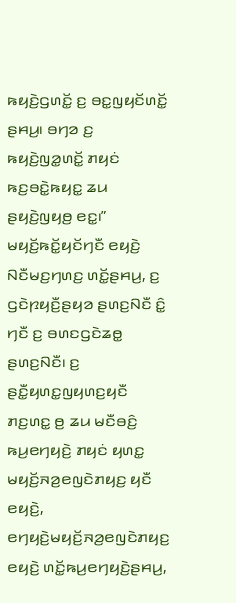ꤒꤟꤢꤧ꤬ꤞꤛꤢꤩ꤭ ꤢ꤬ ꤋꤢ꤭ꤜꤟꤢꤩꤛꤢꤩ꤭ ꤔꤌꤣ꤬꤯ ꤋꤚꤤ ꤢ꤬ ꤒꤟꤢꤧ꤬ꤜꤤ꤭ꤛꤢꤩ꤭ ꤊꤟꤢꤦ ꤒꤢ꤬ꤋꤢꤧ꤭ꤒꤟꤢ꤭ ꤘꤣ ꤔꤟꤢꤧ꤬ꤜꤟꤥ꤬ ꤕꤢ꤭꤯”
ꤗꤟꤢꤩ꤬ꤒꤢꤩ꤭ꤟꤢꤩꤚꤢꤪ ꤕꤟꤢꤧ꤬ ꤡꤢꤪꤗꤢ꤬ꤚꤛꤢ꤬ ꤛꤢꤩ꤭ꤔꤌꤣ꤬, ꤢ꤬ ꤞꤢꤧꤐꤟꤢꤪ꤬ꤔꤟꤤ ꤔꤛꤢ꤬ꤡꤢꤪ ꤢꤨ꤭ ꤚꤢꤪ ꤢ꤬ ꤋꤛꤢꤞꤢꤧꤘꤥ꤭ ꤔꤛꤢ꤬ꤡꤢꤪ꤯ ꤢ꤬ ꤔꤢꤪ꤭ꤟꤛꤢ꤭ꤜꤟꤛꤢ꤬ꤟꤢꤪ ꤊꤢ꤬ꤛꤢ꤭ ꤥ꤬ ꤘꤣ ꤗꤢꤪꤋꤢꤨ꤬ ꤒꤣ꤬ꤕꤚꤟꤢꤧ꤬ ꤊꤟꤢꤦ ꤟꤛꤢ꤭ ꤗꤟꤢꤩ꤬ꤏꤤ꤬ꤕꤜꤢꤧꤊꤟꤢ꤬ ꤟꤢꤪ ꤕꤟꤢꤧ꤬, ꤕꤚꤟꤢꤧ꤬ꤗꤟꤢꤩ꤬ꤏꤤ꤬ꤕꤜꤢꤧꤊꤟꤢ꤬ ꤕꤟꤢꤧ꤬ ꤛꤢꤩ꤭ꤒꤣ꤬ꤕꤚꤟꤢꤧ꤬ꤔꤌꤣ꤬,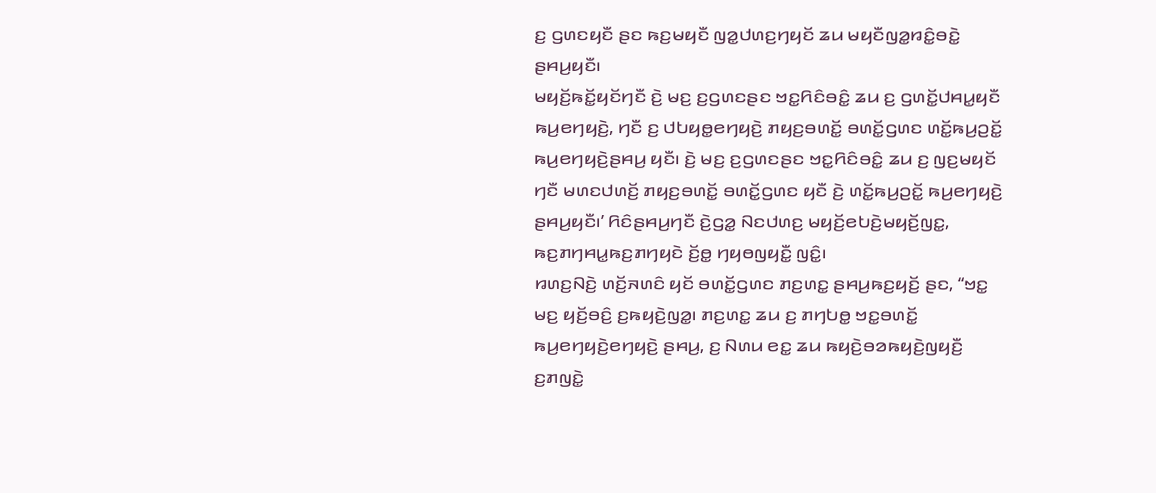ꤢ꤬ ꤞꤛꤢꤟꤢꤪ ꤔꤢ ꤒꤢ꤬ꤗꤟꤢꤪ ꤜꤤ꤭ꤓꤛꤢ꤬ꤚꤟꤢꤩ ꤘꤣ ꤗꤟꤢꤪꤜꤤ꤭ꤙꤢꤨ꤭ꤋꤢꤧ꤭ ꤔꤌꤣ꤬ꤟꤢꤪ꤯
ꤗꤟꤢꤩ꤬ꤒꤢꤩ꤭ꤟꤢꤩꤚꤢꤪ ꤢꤧ꤬ ꤗꤢ꤬ ꤢ꤬ꤞꤛꤢꤔꤢ ꤠꤢ꤭ꤖꤢꤨꤋꤢꤨ꤭ ꤘꤣ ꤢ꤬ ꤞꤛꤢꤩ꤭ꤓꤌꤣ꤭ꤟꤢꤪ ꤒꤣ꤬ꤕꤚꤟꤢꤧ꤬, ꤚꤢꤪ ꤢ꤬ ꤓꤝꤟꤥ꤭ꤕꤚꤟꤢꤧ꤬ ꤊꤟꤢ꤬ꤋꤛꤢꤩ꤭ ꤋꤛꤢꤩ꤭ꤞꤛꤢ ꤛꤢꤩ꤭ꤒꤣ꤬ꤑꤢꤩ꤭ ꤒꤣ꤬ꤕꤚꤟꤢꤧ꤬ꤔꤌꤣ꤬ ꤟꤢꤪ꤯ ꤢꤧ꤬ ꤗꤢ꤬ ꤢ꤬ꤞꤛꤢꤔꤢ ꤠꤢ꤭ꤖꤢꤨꤋꤢꤨ꤭ ꤘꤣ ꤢ꤬ ꤜꤢ꤬ꤗꤟꤢꤩ ꤚꤢꤪ ꤗꤛꤢꤓꤛꤢꤩ꤬ ꤊꤟꤢ꤬ꤋꤛꤢꤩ꤭ ꤋꤛꤢꤩ꤭ꤞꤛꤢ ꤟꤢꤪ ꤢꤧ꤬ ꤛꤢꤩ꤭ꤒꤣ꤬ꤑꤢꤩ꤭ ꤒꤣ꤬ꤕꤚꤟꤢꤧ꤬ ꤔꤌꤣ꤬ꤟꤢꤪ꤯’ ꤖꤢꤨꤔꤌꤣ꤬ꤚꤢꤪ ꤢꤧ꤬ꤞꤤ꤭ ꤡꤢꤓꤛꤢ꤬ ꤗꤟꤢꤩ꤬ꤕꤝꤢꤧ꤬ꤗꤟꤢꤩ꤬ꤜꤢ꤭, ꤒꤢ꤬ꤊꤚꤌꤣ꤭ꤒꤢ꤬ꤊꤚꤟꤢꤧ ꤢꤩ꤬ꤥ꤭ ꤚꤟꤥꤜꤟꤢꤪ꤭ ꤜꤢꤨ꤭꤯
ꤙꤛꤢ꤬ꤡꤢꤧ꤬ ꤛꤢꤩ꤬ꤏꤛꤢꤨ ꤟꤢꤩ ꤋꤛꤢꤩ꤭ꤞꤛꤢ ꤊꤢ꤬ꤛꤢ꤭ ꤔꤌꤣ꤬ꤒꤢ꤬ꤟꤢꤩ꤬ ꤔꤢ, “ꤠꤢ꤭ ꤗꤢ꤬ ꤟꤢꤩ꤬ꤋꤢꤨ꤬ ꤢ꤬ꤒꤟꤢꤧ꤬ꤜꤤ꤭꤯ ꤊꤢ꤬ꤛꤢ꤭ ꤘꤣ ꤢ꤬ ꤊꤚꤝꤥ꤭ ꤠꤢ꤭ꤋꤛꤢꤩ꤭ ꤒꤣ꤬ꤕꤚꤟꤢꤧ꤬ꤕꤚꤟꤢꤧ꤬ ꤔꤌꤣ꤬, ꤢ꤬ ꤡꤛꤣ ꤕꤢ꤭ ꤘꤣ ꤒꤟꤢꤧ꤬ꤋꤤꤒꤟꤢꤧ꤬ꤜꤟꤢꤪ꤬ ꤢ꤬ꤊꤜꤢꤧ꤭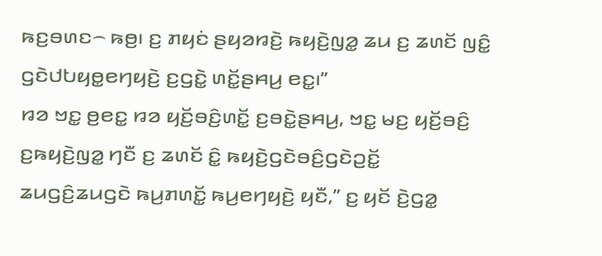ꤒꤢ꤬ꤋꤛꤢ꤮ ꤒꤥ꤬꤯ ꤢ꤬ ꤊꤟꤢꤦ ꤔꤟꤤꤙꤢꤧ꤬ ꤒꤟꤢꤧ꤬ꤜꤤ꤭ ꤘꤣ ꤢ꤬ ꤘꤛꤢꤩ ꤜꤢꤨ꤭ ꤞꤢꤧꤓꤝꤟꤥ꤭ꤕꤚꤟꤢꤧ꤬ ꤢ꤬ꤞꤢꤧ꤭ ꤛꤢꤩ꤭ꤔꤌꤣ꤬ ꤕꤢ꤭꤯”
ꤙꤤ ꤠꤢ꤭ ꤥ꤬ꤕꤢ꤭ ꤙꤤ ꤟꤢꤩ꤬ꤋꤢꤨ꤬ꤛꤢꤩ꤭ ꤢ꤬ꤋꤢꤧ꤭ꤔꤌꤣ꤬, ꤠꤢ꤭ ꤗꤢ꤬ ꤟꤢꤩ꤬ꤋꤢꤨ꤬ ꤢ꤬ꤒꤟꤢꤧ꤬ꤜꤤ꤭ ꤚꤢꤪ ꤢ꤬ ꤘꤛꤢꤩ ꤢꤨ꤭ ꤒꤟꤢꤧ꤬ꤞꤢꤧꤋꤢꤨ꤬ꤞꤢꤧꤑꤢꤩ꤭ ꤘꤣꤞꤢꤨ꤬ꤘꤣꤞꤢꤧ ꤒꤣ꤬ꤊꤛꤢꤩ꤭ ꤒꤣ꤬ꤕꤚꤟꤢꤧ꤬ ꤟꤢꤪ,” ꤢ꤬ ꤟꤢꤩ ꤢꤧ꤬ꤞꤤ꤭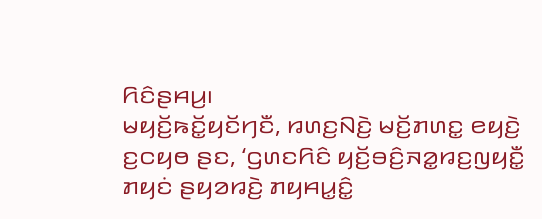ꤖꤢꤨꤔꤌꤣ꤬꤯
ꤗꤟꤢꤩ꤬ꤒꤢꤩ꤭ꤟꤢꤩꤚꤢꤪ, ꤙꤛꤢ꤬ꤡꤢꤧ꤬ ꤗꤢꤩ꤬ꤊꤛꤢ꤭ ꤕꤟꤢꤧ꤬ ꤢ꤬ꤍꤟꤥ ꤔꤢ, ‘ꤞꤛꤢꤖꤢꤨ ꤟꤢꤩ꤬ꤋꤢꤨ꤬ꤏꤤ꤭ꤙꤢ꤬ꤜꤟꤢꤪ꤭ ꤊꤟꤢꤦ ꤔꤟꤤꤙꤢꤧ꤬ ꤊꤟꤌꤣ꤭ꤢꤨ꤭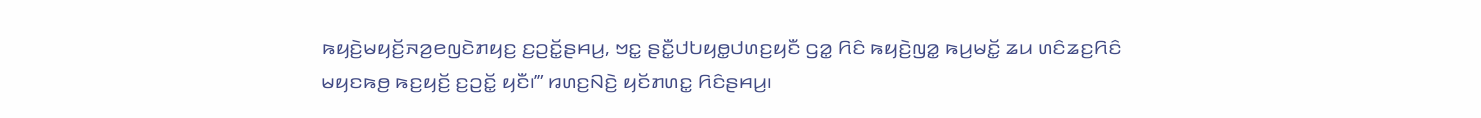ꤒꤟꤢꤧ꤬ꤗꤟꤢꤩ꤬ꤏꤤ꤬ꤕꤜꤢꤧꤊꤟꤢ꤬ ꤢ꤬ꤑꤢꤩ꤭ꤔꤌꤣ꤬, ꤠꤢ꤭ ꤔꤢꤪ꤭ꤓꤝꤟꤥ꤭ꤓꤛꤢ꤬ꤟꤢꤪ ꤞꤤ꤭ ꤖꤢꤨ ꤒꤟꤢꤧ꤬ꤜꤤ꤭ ꤒꤣ꤬ꤗꤢꤩ꤭ ꤘꤣ ꤛꤢꤨꤘꤢ꤬ꤖꤢꤨ ꤗꤟꤢꤒꤥ꤬ ꤒꤢ꤬ꤟꤢꤩ꤬ ꤢ꤬ꤑꤢꤩ꤭ ꤟꤢꤪ꤯’” ꤙꤛꤢ꤬ꤡꤢꤧ꤬ ꤟꤢꤩꤊꤛꤢ꤭ ꤖꤢꤨꤔꤌꤣ꤬꤯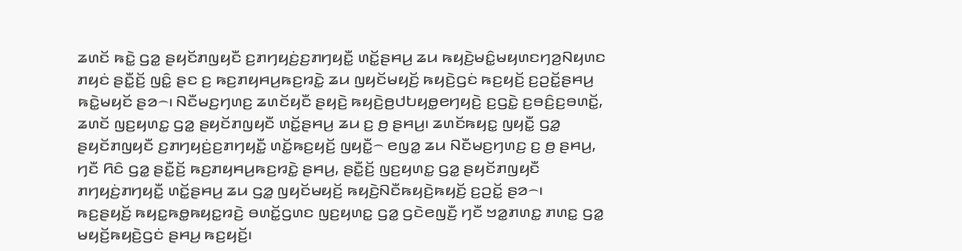ꤘꤛꤢꤩ ꤒꤢꤧ꤭ ꤞꤤ꤭ ꤔꤟꤢꤩꤊꤜꤟꤢꤪ ꤢ꤬ꤊꤚꤟꤢꤦ꤬ꤢ꤬ꤊꤚꤟꤢꤪ꤭ ꤛꤢꤩ꤭ꤔꤌꤣ꤬ ꤘꤣ ꤒꤟꤢꤧ꤬ꤗꤢꤨ꤭ꤗꤟꤛꤢꤚꤤ꤬ꤡꤟꤛꤢ ꤊꤟꤢꤦ ꤔꤢꤪ꤭ꤢꤩ꤬ ꤜꤢꤨ꤭ ꤔꤢ ꤢ꤬ ꤒꤢ꤬ꤊꤟꤌꤣ꤬ꤒꤢ꤬ꤙꤢꤧ꤭ ꤘꤣ ꤜꤟꤢꤩꤗꤟꤢꤩ꤬ ꤒꤟꤢꤧ꤬ꤞꤢꤦ ꤒꤢ꤬ꤟꤢꤩ꤬ ꤢ꤬ꤑꤢꤩ꤭ꤔꤌꤣ꤬ ꤒꤢꤧ꤭ꤗꤟꤢꤩ ꤔꤤ꤮꤯ ꤡꤢꤪꤗꤢ꤬ꤚꤛꤢ꤬ ꤘꤛꤢꤩꤟꤢꤪ ꤔꤟꤢꤧ꤬ ꤒꤟꤢꤧ꤬ꤥ꤬ꤓꤝꤟꤥ꤭ꤕꤚꤟꤢꤧ꤬ ꤢ꤬ꤞꤢꤧ꤭ ꤢ꤬ꤋꤢꤨ꤬ꤢ꤬ꤋꤛꤢꤩ꤭, ꤘꤛꤢꤩ ꤜꤢ꤬ꤟꤛꤢ꤭ ꤞꤤ꤭ ꤔꤟꤢꤩꤊꤜꤟꤢꤪ ꤛꤢꤩ꤭ꤔꤌꤣ꤬ ꤘꤣ ꤢ꤬ ꤥ꤬ ꤔꤌꤣ꤬꤯ ꤘꤛꤢꤩꤒꤟꤢ꤭ ꤜꤟꤢꤪ꤭ ꤞꤤ꤭ ꤔꤟꤢꤩꤊꤜꤟꤢꤪ ꤢ꤬ꤊꤚꤟꤢꤦ꤬ꤢ꤬ꤊꤚꤟꤢꤪ꤭ ꤛꤢꤩ꤭ꤒꤢ꤬ꤟꤢꤩ꤬ ꤜꤟꤢꤪ꤭꤮ ꤕꤜꤤ꤭ ꤘꤣ ꤡꤢꤪꤗꤢ꤬ꤚꤛꤢ꤬ ꤢ꤬ ꤥ꤬ ꤔꤌꤣ꤬, ꤚꤢꤪ ꤖꤢꤨ ꤞꤤ꤭ ꤔꤢꤪ꤭ꤢꤩ꤬ ꤒꤢ꤬ꤊꤟꤌꤣ꤬ꤒꤢ꤬ꤙꤢꤧ꤭ ꤔꤌꤣ꤬, ꤔꤢꤪ꤭ꤢꤩ꤬ ꤜꤢ꤬ꤟꤛꤢ꤭ ꤞꤤ꤭ ꤔꤟꤢꤩꤊꤜꤟꤢꤪ ꤊꤚꤟꤢꤦ꤬ꤊꤚꤟꤢꤪ꤭ ꤛꤢꤩ꤭ꤔꤌꤣ꤬ ꤘꤣ ꤞꤤ꤭ ꤜꤟꤢꤩꤗꤟꤢꤩ꤬ ꤒꤟꤢꤧ꤬ꤡꤢꤪꤒꤟꤢꤧ꤬ꤒꤟꤢꤩ꤬ ꤢ꤬ꤑꤢꤩ꤭ ꤔꤤ꤮꤯
ꤒꤢ꤬ꤔꤟꤢꤩ꤬ ꤒꤟꤢ꤭ꤒꤥ꤭ꤒꤟꤢ꤭ꤙꤢꤧ꤬ ꤋꤛꤢꤩ꤭ꤞꤛꤢ ꤜꤢ꤬ꤟꤛꤢ꤭ ꤞꤤ꤭ ꤞꤢꤧꤕꤜꤢꤪ꤬ ꤚꤢꤪ ꤠꤤ꤭ꤊꤛꤢ꤭ ꤊꤛꤢ꤭ ꤞꤤ꤭ ꤗꤟꤢꤩ꤬ꤒꤟꤢꤧ꤬ꤞꤢꤦ ꤔꤌꤣ꤬ ꤒꤢ꤬ꤟꤢꤩ꤬꤯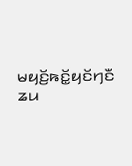ꤗꤟꤢꤩ꤬ꤒꤢꤩ꤭ꤟꤢꤩꤚꤢꤪ ꤘꤣ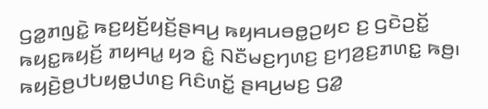ꤞꤤ꤭ꤊꤜꤢꤧ꤭ ꤒꤢ꤬ꤟꤢꤩ꤬ꤟꤢꤩ꤬ꤔꤌꤣ꤬ ꤒꤟꤌꤣꤋꤥ꤭ꤑꤟꤢ ꤢ꤬ ꤞꤢꤧꤑꤢꤩ꤭ ꤒꤟꤢ꤭ꤒꤟꤢꤩ꤬ ꤊꤟꤌꤣ꤭ ꤟꤤ ꤢꤨ꤭ ꤡꤢꤪꤗꤢ꤬ꤚꤛꤢ꤬ ꤢ꤬ꤚꤤ꤬ꤢ꤬ꤊꤛꤢ꤭ ꤒꤥ꤬꤯ ꤒꤟꤢꤧ꤬ꤥ꤬ꤓꤝꤟꤥ꤭ꤓꤛꤢ꤬ ꤖꤢꤨꤛꤢꤩ꤭ ꤔꤌꤣ꤬ꤗꤢ꤬ ꤞꤤ꤭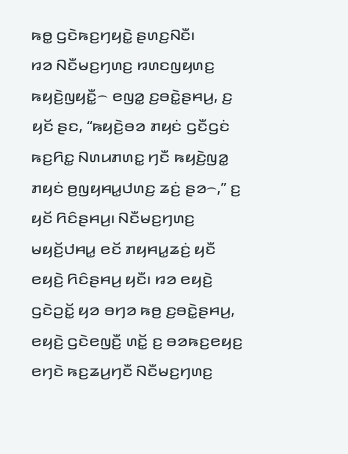ꤒꤥ꤭ ꤞꤢꤧꤒꤢ꤬ꤚꤟꤢꤧ꤭ ꤔꤛꤢ꤬ꤡꤢꤪ꤯
ꤙꤤ ꤡꤢꤪꤗꤢ꤬ꤚꤛꤢ꤬ ꤙꤛꤢꤜꤟꤛꤢ꤬ ꤒꤟꤢꤧ꤬ꤜꤟꤢꤪ꤭꤮ ꤕꤜꤤ꤭ ꤢ꤬ꤋꤢꤧ꤭ꤔꤌꤣ꤬, ꤢ꤬ ꤟꤢꤩ ꤔꤢ, “ꤒꤟꤢꤧ꤬ꤋꤤ ꤊꤟꤢꤦ ꤞꤢꤪꤞꤢꤦ ꤒꤢ꤬ꤖꤢ꤭ ꤡꤛꤣꤊꤛꤢ꤭ ꤚꤢꤪ ꤒꤟꤢꤧ꤬ꤜꤤ꤭ ꤊꤟꤢꤦ ꤥ꤬ꤜꤟꤌꤣ꤭ꤓꤛꤢ꤬ ꤘꤢꤦ꤬ ꤔꤤ꤮,” ꤢ꤬ ꤟꤢꤩ ꤖꤢꤨꤔꤌꤣ꤬꤯ ꤡꤢꤪꤗꤢ꤬ꤚꤛꤢ꤬ ꤗꤟꤢꤩ꤬ꤓꤌꤣ꤭ ꤕꤢꤩ ꤊꤟꤌꤣ꤭ꤘꤢꤦ꤬ ꤟꤢꤪ ꤕꤟꤢꤧ꤬ ꤖꤢꤨꤔꤌꤣ꤬ ꤟꤢꤪ꤯ ꤙꤤ ꤕꤟꤢꤧ꤬ ꤞꤢꤧꤑꤢꤩ꤭ ꤟꤤ ꤋꤚꤤ ꤒꤥ꤬ ꤢ꤬ꤋꤢꤧ꤭ꤔꤌꤣ꤬, ꤕꤟꤢꤧ꤬ ꤞꤢꤧꤕꤜꤢꤪ꤬ ꤛꤢꤩ꤭ ꤢ꤬ ꤋꤤꤒꤢ꤬ꤕꤟꤢ꤬ ꤕꤚꤢꤧ ꤒꤢ꤬ꤘꤣ꤬ꤚꤢꤪ ꤡꤢꤪꤗꤢ꤬ꤚꤛꤢ꤬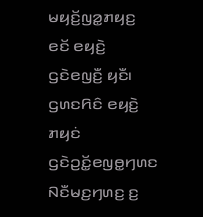ꤗꤟꤢꤩ꤬ꤜꤤ꤭ꤊꤟꤢ꤬ ꤕꤢꤩ ꤕꤟꤢꤧ꤬ ꤞꤢꤧꤕꤜꤢꤪ꤬ ꤟꤢꤪ꤯ ꤞꤛꤢꤖꤢꤨ ꤕꤟꤢꤧ꤬ ꤊꤟꤢꤦ ꤞꤢꤧꤑꤢꤩ꤭ꤕꤜꤥ꤭ꤚꤛꤢ ꤡꤢꤪꤗꤢ꤬ꤚꤛꤢ꤬ ꤢ꤬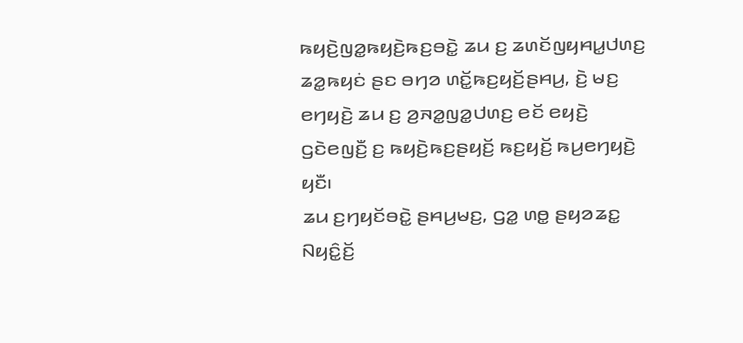ꤒꤟꤢꤧ꤬ꤜꤤ꤭ꤒꤟꤢꤧ꤬ꤒꤢ꤬ꤋꤢꤧ꤭ ꤘꤣ ꤢ꤬ ꤘꤛꤢꤩꤜꤟꤌꤣ꤭ꤓꤛꤢ꤬ ꤘꤤ꤭ꤒꤟꤢꤦ ꤔꤢ ꤋꤚꤤ ꤛꤢꤩ꤭ꤒꤢ꤬ꤟꤢꤩ꤬ꤔꤌꤣ꤬, ꤢꤧ꤬ ꤗꤢ꤬ ꤕꤚꤟꤢꤧ꤬ ꤘꤣ ꤢ꤬ ꤤ꤬ꤏꤤ꤭ꤜꤤ꤭ꤓꤛꤢ꤬ ꤕꤢꤩ ꤕꤟꤢꤧ꤬ ꤞꤢꤧꤕꤜꤢꤪ꤬ ꤢ꤬ ꤒꤟꤢꤧ꤬ꤒꤢ꤬ꤔꤟꤢꤩ꤬ ꤒꤢ꤬ꤟꤢꤩ꤬ ꤒꤣ꤬ꤕꤚꤟꤢꤧ꤬ ꤟꤢꤪ꤯
ꤘꤣ ꤢ꤬ꤚꤟꤢꤩꤋꤢꤧ꤭ ꤔꤌꤣ꤬ꤗꤢ꤬, ꤞꤤ꤭ ꤛꤥ꤭ ꤔꤟꤤꤘꤢ꤭ ꤡꤟꤢꤨ꤭ꤢꤩ꤬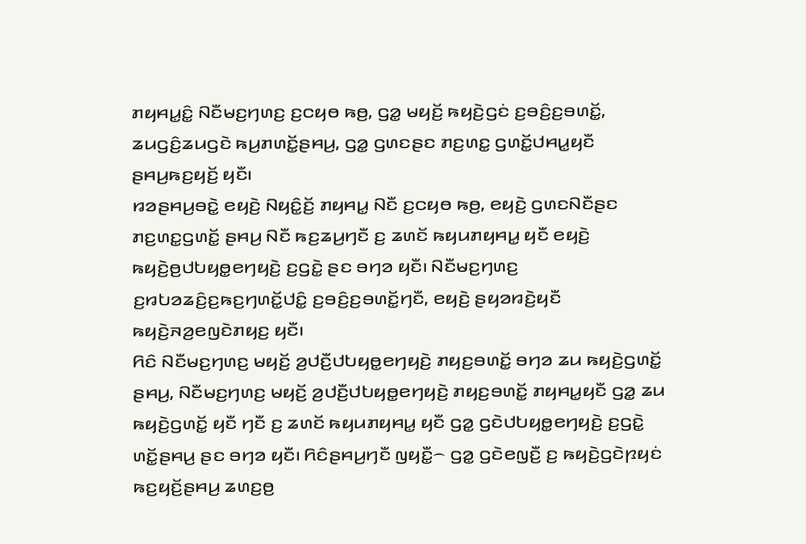ꤊꤟꤌꤣ꤭ꤢꤨ꤭ ꤡꤢꤪꤗꤢ꤬ꤚꤛꤢ꤬ ꤢ꤬ꤍꤟꤥ ꤒꤥ꤬, ꤞꤤ꤭ ꤗꤟꤢꤩ꤬ ꤒꤟꤢꤧ꤬ꤞꤢꤦ ꤢ꤬ꤋꤢꤨ꤬ꤢ꤬ꤋꤛꤢꤩ꤭, ꤘꤣꤞꤢꤨ꤬ꤘꤣꤞꤢꤧ ꤒꤣ꤬ꤊꤛꤢꤩ꤭ꤔꤌꤣ꤬, ꤞꤤ꤭ ꤞꤛꤢꤔꤢ ꤊꤢ꤬ꤛꤢ꤭ ꤞꤛꤢꤩ꤭ꤓꤌꤣ꤭ꤟꤢꤪ ꤔꤌꤣ꤬ꤒꤢ꤬ꤟꤢꤩ꤬ ꤟꤢꤪ꤯
ꤙꤤꤔꤌꤣ꤬ꤋꤢꤧ꤭ ꤕꤟꤢꤧ꤬ ꤡꤟꤢꤨ꤭ꤢꤩ꤬ ꤊꤟꤌꤣ꤭ ꤡꤢꤪ ꤢ꤬ꤍꤟꤥ ꤒꤥ꤬, ꤕꤟꤢꤧ꤬ ꤞꤛꤢꤡꤢꤪꤔꤢ ꤊꤢ꤬ꤛꤢ꤭ꤞꤛꤢꤩ꤭ ꤔꤌꤣ꤬ ꤡꤢꤪ ꤒꤢ꤬ꤘꤣ꤬ꤚꤢꤪ ꤢ꤬ ꤘꤛꤢꤩ ꤒꤟꤣꤊꤟꤌꤣ꤭ ꤟꤢꤪ ꤕꤟꤢꤧ꤬ ꤒꤟꤢꤧ꤬ꤥ꤬ꤓꤝꤟꤥ꤭ꤕꤚꤟꤢꤧ꤬ ꤢ꤬ꤞꤢꤧ꤭ ꤔꤢ ꤋꤚꤤ ꤟꤢꤪ꤯ ꤡꤢꤪꤗꤢ꤬ꤚꤛꤢ꤬ ꤢ꤬ꤙꤝꤤꤘꤢꤨ꤬ꤢ꤬ꤒꤢ꤬ꤚꤛꤢꤩ꤭ꤓꤢꤨ꤭ ꤢ꤬ꤋꤢꤨ꤬ꤢ꤬ꤋꤛꤢꤩ꤭ꤚꤢꤪ, ꤕꤟꤢꤧ꤬ ꤔꤟꤤꤙꤢꤧ꤬ꤟꤢꤪ ꤒꤟꤢꤧ꤬ꤏꤤ꤬ꤕꤜꤢꤧꤊꤟꤢ꤬ ꤟꤢꤪ꤯
ꤖꤢꤨ ꤡꤢꤪꤗꤢ꤬ꤚꤛꤢ꤬ ꤗꤟꤢꤩ꤬ ꤤ꤬ꤓꤢꤪ꤬ꤓꤝꤟꤥ꤭ꤕꤚꤟꤢꤧ꤬ ꤊꤟꤢ꤬ꤋꤛꤢꤩ꤭ ꤋꤚꤤ ꤘꤣ ꤒꤟꤢꤧ꤬ꤞꤛꤢꤩ꤭ ꤔꤌꤣ꤬, ꤡꤢꤪꤗꤢ꤬ꤚꤛꤢ꤬ ꤗꤟꤢꤩ꤬ ꤤ꤬ꤓꤢꤪ꤬ꤓꤝꤟꤥ꤭ꤕꤚꤟꤢꤧ꤬ ꤊꤟꤢ꤬ꤋꤛꤢꤩ꤭ ꤊꤟꤌꤣ꤭ꤟꤢꤪ ꤞꤤ꤭ ꤘꤣ ꤒꤟꤢꤧ꤬ꤞꤛꤢꤩ꤭ ꤟꤢꤪ ꤚꤢꤪ ꤢ꤬ ꤘꤛꤢꤩ ꤒꤟꤣꤊꤟꤌꤣ꤭ ꤟꤢꤪ ꤞꤤ꤭ ꤞꤢꤧꤓꤝꤟꤥ꤭ꤕꤚꤟꤢꤧ꤬ ꤢ꤬ꤞꤢꤧ꤭ ꤛꤢꤩ꤭ꤔꤌꤣ꤬ ꤔꤢ ꤋꤚꤤ ꤟꤢꤪ꤯ ꤖꤢꤨꤔꤌꤣ꤬ꤚꤢꤪ ꤜꤟꤢꤪ꤭꤮ ꤞꤤ꤭ ꤞꤢꤧꤕꤜꤢꤪ꤬ ꤢ꤬ ꤒꤟꤢꤧ꤬ꤞꤢꤧꤐꤟꤢꤦ ꤒꤢ꤬ꤟꤢꤩ꤬ꤔꤌꤣ꤬ ꤘꤛꤢ꤬ꤥ꤬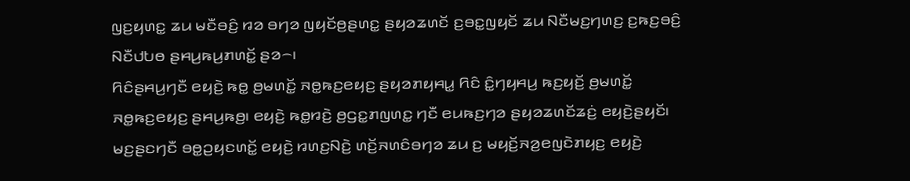ꤜꤢ꤬ꤟꤛꤢ꤭ ꤘꤣ ꤗꤢꤪꤋꤢꤨ꤬ ꤙꤤ ꤋꤚꤤ ꤜꤟꤢꤩꤥ꤬ꤔꤛꤢ꤭ ꤔꤟꤤꤘꤛꤢꤩ ꤢ꤬ꤋꤢ꤭ꤜꤟꤢꤩ ꤘꤣ ꤡꤢꤪꤗꤢ꤬ꤚꤛꤢ꤬ ꤢ꤬ꤒꤢ꤬ꤋꤢꤨ꤬ ꤡꤢꤪꤓꤝꤥ ꤔꤌꤣ꤬ꤒꤣ꤬ꤊꤛꤢꤩ꤭ ꤔꤤ꤮꤯
ꤖꤢꤨꤔꤌꤣ꤬ꤚꤢꤪ ꤕꤟꤢꤧ꤬ ꤒꤥ꤭ ꤥ꤬ꤗꤛꤢꤩ꤭ ꤏꤥ꤭ꤒꤢ꤬ꤕꤟꤢ꤬ ꤔꤟꤤꤊꤟꤌꤣ꤭ ꤖꤢꤨ ꤢꤨ꤭ꤚꤟꤌꤣ꤬ ꤒꤢ꤬ꤟꤢꤩ꤬ ꤥ꤬ꤗꤛꤢꤩ꤭ ꤏꤥ꤭ꤒꤢ꤬ꤕꤟꤢ꤬ ꤔꤌꤣ꤬ꤒꤥ꤬꤯ ꤕꤟꤢꤧ꤬ ꤒꤥ꤭ꤙꤢꤧ꤬ ꤥ꤬ꤞꤢ꤭ꤊꤜꤛꤢ꤭ ꤚꤢꤪ ꤕꤣꤒꤢ꤬ꤚꤤ ꤔꤟꤤꤘꤛꤢꤩꤘꤢꤦ꤬ ꤕꤟꤢꤧ꤬ꤔꤟꤢꤩ꤯
ꤗꤢ꤬ꤔꤢꤚꤢꤪ ꤋꤥ꤭ꤑꤟꤢꤛꤢꤩ꤭ ꤕꤟꤢꤧ꤬ ꤙꤛꤢ꤬ꤡꤢꤧ꤬ ꤛꤢꤩ꤬ꤏꤛꤢꤨꤋꤚꤤ ꤘꤣ ꤢ꤬ ꤗꤟꤢꤩ꤬ꤏꤤ꤬ꤕꤜꤢꤧꤊꤟꤢ꤬ ꤕꤟꤢꤧ꤬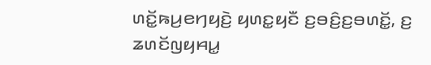ꤛꤢꤩ꤭ꤒꤣ꤬ꤕꤚꤟꤢꤧ꤬ ꤟꤛꤢ꤭ꤟꤢꤪ ꤢ꤬ꤋꤢꤨ꤬ꤢ꤬ꤋꤛꤢꤩ꤭, ꤢ꤬ ꤘꤛꤢꤩꤜꤟꤌꤣ꤭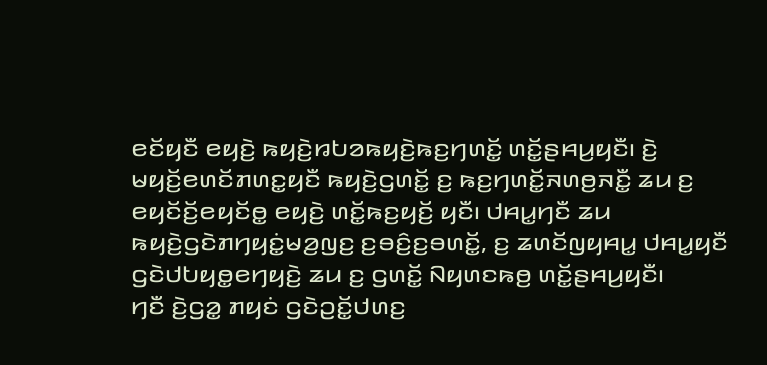ꤕꤢꤩꤟꤢꤪ ꤕꤟꤢꤧ꤬ ꤒꤟꤢꤧ꤬ꤙꤝꤤꤒꤟꤢꤧ꤬ꤒꤢ꤬ꤚꤛꤢꤩ꤭ ꤛꤢꤩ꤭ꤔꤌꤣ꤬ꤟꤢꤪ꤯ ꤢꤧ꤬ ꤗꤟꤢꤩ꤬ꤕꤛꤢꤩꤊꤛꤢ꤭ꤟꤢꤪ ꤒꤟꤢꤧ꤬ꤞꤛꤢꤩ꤭ ꤢ꤬ ꤒꤢ꤬ꤚꤛꤢꤩ꤭ꤏꤛꤥ꤬ꤏꤢꤪ꤭ ꤘꤣ ꤢ꤬ ꤕꤟꤢꤩꤢꤩ꤬ꤕꤟꤢꤩꤥ꤭ ꤕꤟꤢꤧ꤬ ꤛꤢꤩ꤭ꤒꤢ꤬ꤟꤢꤩ꤬ ꤟꤢꤪ꤯ ꤓꤌꤣ꤭ꤚꤢꤪ ꤘꤣ ꤒꤟꤢꤧ꤬ꤞꤢꤧꤊꤚꤟꤢꤦ꤭ꤗꤤ꤬ꤜꤢ꤬ ꤢ꤬ꤋꤢꤨ꤬ꤢ꤬ꤋꤛꤢꤩ꤭, ꤢ꤬ ꤘꤛꤢꤩꤜꤟꤌꤣ꤭ ꤓꤌꤣ꤭ꤟꤢꤪ ꤞꤢꤧꤓꤝꤟꤥ꤭ꤕꤚꤟꤢꤧ꤬ ꤘꤣ ꤢ꤬ ꤞꤛꤢꤩ꤭ ꤡꤟꤛꤢꤒꤥ꤬ ꤛꤢꤩ꤭ꤔꤌꤣ꤬ꤟꤢꤪ꤯
ꤚꤢꤪ ꤢꤧ꤬ꤞꤤ꤭ ꤊꤟꤢꤦ ꤞꤢꤧꤑꤢꤩ꤭ꤓꤛꤢ꤬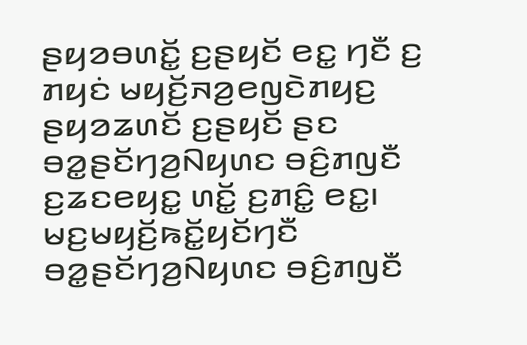ꤔꤟꤤꤋꤛꤢꤩ꤭ ꤢ꤬ꤔꤟꤢꤩ ꤕꤢ꤭ ꤚꤢꤪ ꤢ꤬ ꤊꤟꤢꤦ ꤗꤟꤢꤩ꤬ꤏꤤ꤬ꤕꤜꤢꤧꤊꤟꤢ꤬ ꤔꤟꤤꤘꤛꤢꤩ ꤢ꤬ꤔꤟꤢꤩ ꤔꤢ ꤋꤤ꤭ꤔꤢꤩꤚꤤ꤬ꤡꤟꤛꤢ ꤋꤢꤨ꤬ꤊꤜꤢꤪ ꤢ꤬ꤘꤢꤕꤟꤢ꤭ ꤛꤢꤩ꤭ ꤢ꤬ꤊꤢꤨ꤭ ꤕꤢ꤭꤯ ꤗꤢ꤬ꤗꤟꤢꤩ꤬ꤒꤢꤩ꤭ꤟꤢꤩꤚꤢꤪ ꤋꤤ꤭ꤔꤢꤩꤚꤤ꤬ꤡꤟꤛꤢ ꤋꤢꤨ꤬ꤊꤜꤢꤪ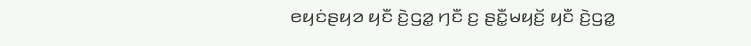ꤕꤟꤢꤦꤔꤟꤤ ꤟꤢꤪ ꤢꤧ꤬ꤞꤤ꤭ ꤚꤢꤪ ꤢ꤬ ꤔꤢꤪ꤭ꤗꤟꤢꤩ꤬ ꤟꤢꤪ ꤢꤧ꤬ꤞꤤ꤭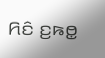ꤖꤢꤨ ꤢ꤬ꤒꤥ꤭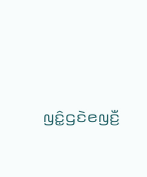ꤜꤢꤨ꤭ꤞꤢꤧꤕꤜꤢꤪ꤬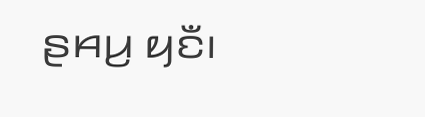ꤔꤌꤣ꤬ ꤟꤢꤪ꤯